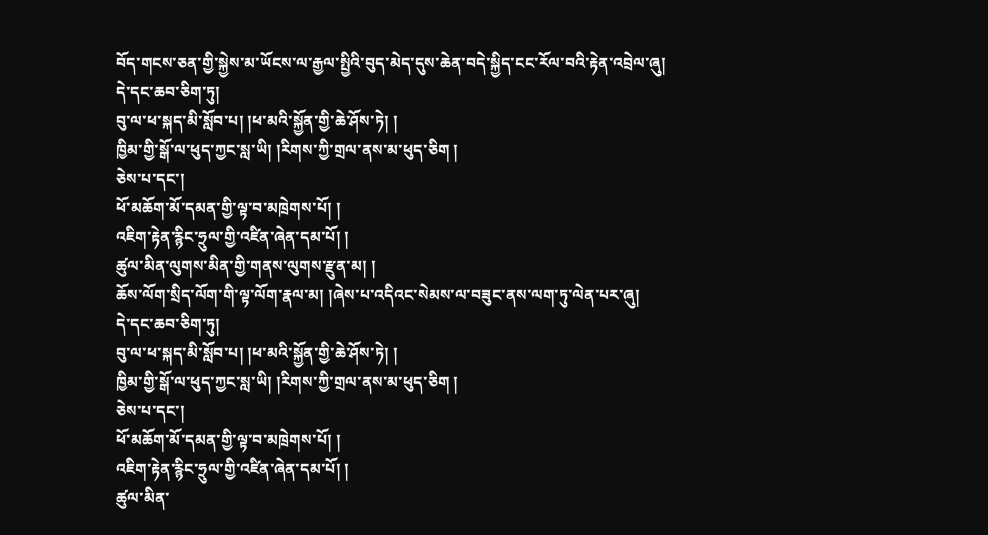བོད་གངས་ཅན་གྱི་སྐྱེས་མ་ཡོངས་ལ་རྒྱལ་སྤྱིའི་བུད་མེད་དུས་ཆེན་བདེ་སྐྱིད་ངང་རོལ་བའི་རྟེན་འབྲེལ་ཞུ།
དེ་དང་ཆབ་ཅིག་ཏུ།
བུ་ལ་ཕ་སྐད་མི་སློབ་པ། །ཕ་མའི་སྐྱོན་གྱི་ཆེ་ཤོས་ཏེ། །
ཁྱིམ་གྱི་སྒོ་ལ་ཕུད་ཀྱང་སླ་ཡི། །རིགས་ཀྱི་གྲལ་ནས་མ་ཕུད་ཅིག །
ཅེས་པ་དང་།
ཕོ་མཆོག་མོ་དམན་གྱི་ལྟ་བ་མཁྲེགས་པོ། །
འཇིག་རྟེན་རྙིང་ཧྲུལ་གྱི་འཛིན་ཞེན་དམ་པོ། །
ཚུལ་མིན་ལུགས་མིན་གྱི་གནས་ལུགས་རྫུན་མ། །
ཆོས་ལོག་སྲིད་ལོག་གི་ལྟ་ལོག་རྣལ་མ། །ཞེས་པ་འདིའང་སེམས་ལ་བཟུང་ནས་ལག་ཏུ་ལེན་པར་ཞུ།
དེ་དང་ཆབ་ཅིག་ཏུ།
བུ་ལ་ཕ་སྐད་མི་སློབ་པ། །ཕ་མའི་སྐྱོན་གྱི་ཆེ་ཤོས་ཏེ། །
ཁྱིམ་གྱི་སྒོ་ལ་ཕུད་ཀྱང་སླ་ཡི། །རིགས་ཀྱི་གྲལ་ནས་མ་ཕུད་ཅིག །
ཅེས་པ་དང་།
ཕོ་མཆོག་མོ་དམན་གྱི་ལྟ་བ་མཁྲེགས་པོ། །
འཇིག་རྟེན་རྙིང་ཧྲུལ་གྱི་འཛིན་ཞེན་དམ་པོ། །
ཚུལ་མིན་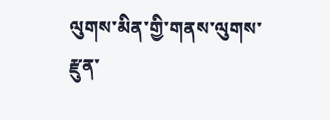ལུགས་མིན་གྱི་གནས་ལུགས་རྫུན་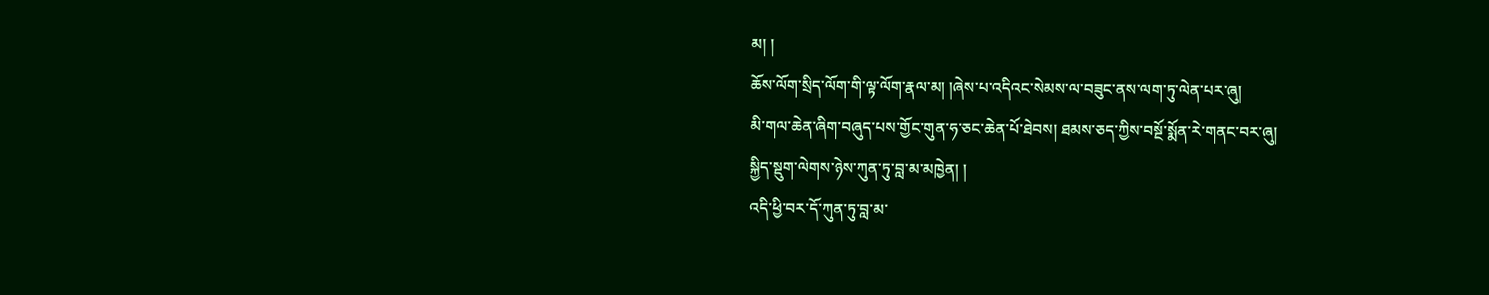མ། །
ཆོས་ལོག་སྲིད་ལོག་གི་ལྟ་ལོག་རྣལ་མ། །ཞེས་པ་འདིའང་སེམས་ལ་བཟུང་ནས་ལག་ཏུ་ལེན་པར་ཞུ།
མི་གལ་ཆེན་ཞིག་བཞུད་པས་གྱོང་གུན་ཧ་ཅང་ཆེན་པོ་ཐེབས། ཐམས་ཅད་ཀྱིས་བསྔོ་སྨོན་རེ་གནང་བར་ཞུ།
སྐྱིད་སྡུག་ལེགས་ཉེས་ཀུན་ཏུ་བླ་མ་མཁྱེན། །
འདི་ཕྱི་བར་དོ་ཀུན་ཏུ་བླ་མ་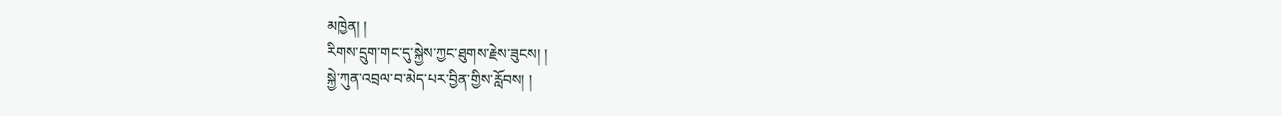མཁྱེན། །
རིགས་དྲུག་གང་དུ་སྐྱེས་ཀྱང་ཐུགས་རྗེས་ཟུངས། །
སྐྱེ་ཀུན་འབྲལ་བ་མེད་པར་བྱིན་གྱིས་རློབས། །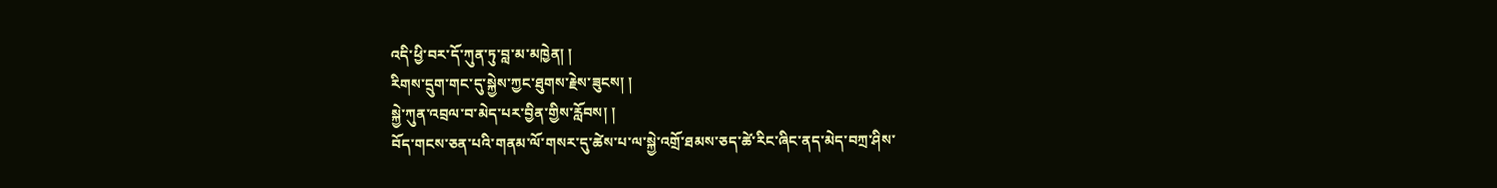འདི་ཕྱི་བར་དོ་ཀུན་ཏུ་བླ་མ་མཁྱེན། །
རིགས་དྲུག་གང་དུ་སྐྱེས་ཀྱང་ཐུགས་རྗེས་ཟུངས། །
སྐྱེ་ཀུན་འབྲལ་བ་མེད་པར་བྱིན་གྱིས་རློབས། །
བོད་གངས་ཅན་པའི་གནམ་ལོ་གསར་དུ་ཚེས་པ་ལ་སྐྱེ་འགྲོ་ཐམས་ཅད་ཚེ་རིང་ཞིང་ནད་མེད་བཀྲ་ཤིས་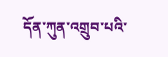དོན་ཀུན་འགྲུབ་པའི་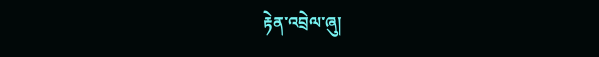རྟེན་འབྲེལ་ཞུ།